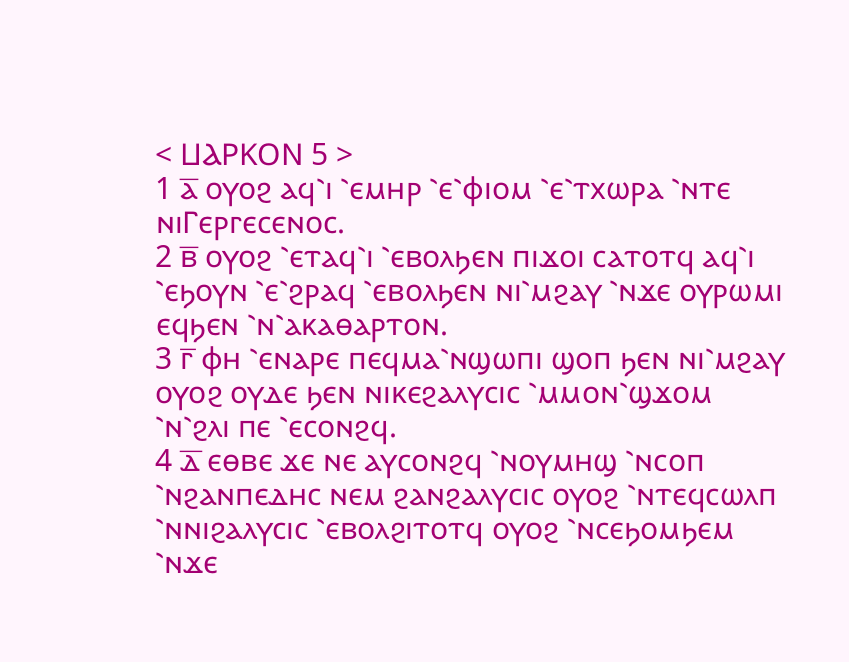< ⳘⲀⲢⲔⲞⲚ 5 >
1 ⲁ̅ ⲟⲩⲟϩ ⲁϥ⳿ⲓ ⳿ⲉⲙⲏⲣ ⳿ⲉ⳿ⲫⲓⲟⲙ ⳿ⲉ⳿ⲧⲭⲱⲣⲁ ⳿ⲛⲧⲉ ⲛⲓⲄⲉⲣⲅⲉⲥⲉⲛⲟⲥ.
2 ⲃ̅ ⲟⲩⲟϩ ⳿ⲉⲧⲁϥ⳿ⲓ ⳿ⲉⲃⲟⲗϧⲉⲛ ⲡⲓϫⲟⲓ ⲥⲁⲧⲟⲧϥ ⲁϥ⳿ⲓ ⳿ⲉϧⲟⲩⲛ ⳿ⲉ⳿ϩⲣⲁϥ ⳿ⲉⲃⲟⲗϧⲉⲛ ⲛⲓ⳿ⲙϩⲁⲩ ⳿ⲛϫⲉ ⲟⲩⲣⲱⲙⲓ ⲉϥϧⲉⲛ ⳿ⲛ⳿ⲁⲕⲁⲑⲁⲣⲧⲟⲛ.
3 ⲅ̅ ⲫⲏ ⳿ⲉⲛⲁⲣⲉ ⲡⲉϥⲙⲁ⳿ⲛϣⲱⲡⲓ ϣⲟⲡ ϧⲉⲛ ⲛⲓ⳿ⲙϩⲁⲩ ⲟⲩⲟϩ ⲟⲩⲇⲉ ϧⲉⲛ ⲛⲓⲕⲉϩⲁⲗⲩⲥⲓⲥ ⳿ⲙⲙⲟⲛ⳿ϣϫⲟⲙ ⳿ⲛ⳿ϩⲗⲓ ⲡⲉ ⳿ⲉⲥⲟⲛϩϥ.
4 ⲇ̅ ⲉⲑⲃⲉ ϫⲉ ⲛⲉ ⲁⲩⲥⲟⲛϩϥ ⳿ⲛⲟⲩⲙⲏϣ ⳿ⲛⲥⲟⲡ ⳿ⲛϩⲁⲛⲡⲉⲇⲏⲥ ⲛⲉⲙ ϩⲁⲛϩⲁⲗⲩⲥⲓⲥ ⲟⲩⲟϩ ⳿ⲛⲧⲉϥⲥⲱⲗⲡ ⳿ⲛⲛⲓϩⲁⲗⲩⲥⲓⲥ ⳿ⲉⲃⲟⲗϩⲓⲧⲟⲧϥ ⲟⲩⲟϩ ⳿ⲛⲥⲉϧⲟⲙϧⲉⲙ ⳿ⲛϫⲉ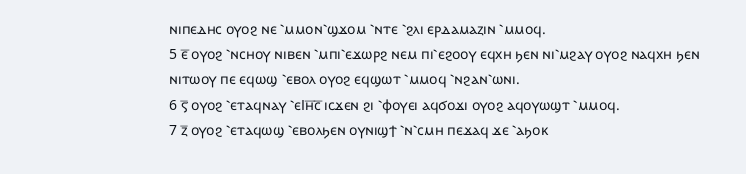ⲛⲓⲡⲉⲇⲏⲥ ⲟⲩⲟϩ ⲛⲉ ⳿ⲙⲙⲟⲛ⳿ϣϫⲟⲙ ⳿ⲛⲧⲉ ⳿ϩⲗⲓ ⲉⲣⲇⲁⲙⲁⲍⲓⲛ ⳿ⲙⲙⲟϥ.
5 ⲉ̅ ⲟⲩⲟϩ ⳿ⲛⲥⲏⲟⲩ ⲛⲓⲃⲉⲛ ⳿ⲙⲡⲓ⳿ⲉϫⲱⲣϩ ⲛⲉⲙ ⲡⲓ⳿ⲉϩⲟⲟⲩ ⲉϥⲭⲏ ϧⲉⲛ ⲛⲓ⳿ⲙϩⲁⲩ ⲟⲩⲟϩ ⲛⲁϥⲭⲏ ϧⲉⲛ ⲛⲓⲧⲱⲟⲩ ⲡⲉ ⲉϥⲱϣ ⳿ⲉⲃⲟⲗ ⲟⲩⲟϩ ⲉϥϣⲱⲧ ⳿ⲙⲙⲟϥ ⳿ⲛϩⲁⲛ⳿ⲱⲛⲓ.
6 ⲋ̅ ⲟⲩⲟϩ ⳿ⲉⲧⲁϥⲛⲁⲩ ⳿ⲉⲒⲏ̅ⲥ̅ ⲓⲥϫⲉⲛ ϩⲓ ⳿ⲫⲟⲩⲉⲓ ⲁϥϭⲟϫⲓ ⲟⲩⲟϩ ⲁϥⲟⲩⲱϣⲧ ⳿ⲙⲙⲟϥ.
7 ⲍ̅ ⲟⲩⲟϩ ⳿ⲉⲧⲁϥⲱϣ ⳿ⲉⲃⲟⲗϧⲉⲛ ⲟⲩⲛⲓϣϯ ⳿ⲛ⳿ⲥⲙⲏ ⲡⲉϫⲁϥ ϫⲉ ⳿ⲁϧⲟⲕ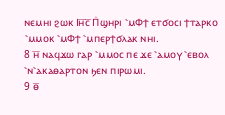ⲛⲉⲙⲏⲓ ϩⲱⲕ Ⲓⲏ̅ⲥ̅ Ⲡ̇ϣⲏⲣⲓ ⳿ⲙⲪϯ ⲉⲧϭⲟⲥⲓ ϯⲧⲁⲣⲕⲟ ⳿ⲙⲙⲟⲕ ⳿ⲙⲪϯ ⳿ⲙⲡⲉⲣϯϭⲗⲁⲕ ⲛⲏⲓ.
8 ⲏ̅ ⲛⲁϥϫⲱ ⲅⲁⲣ ⳿ⲙⲙⲟⲥ ⲡⲉ ϫⲉ ⳿ⲁⲙⲟⲩ ⳿ⲉⲃⲟⲗ ⳿ⲛ⳿ⲁⲕⲁⲑⲁⲣⲧⲟⲛ ϧⲉⲛ ⲡⲓⲣⲱⲙⲓ.
9 ⲑ̅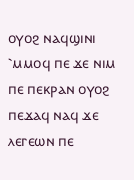ⲟⲩⲟϩ ⲛⲁϥϣⲓⲛⲓ ⳿ⲙⲙⲟϥ ⲡⲉ ϫⲉ ⲛⲓⲙ ⲡⲉ ⲡⲉⲕⲣⲁⲛ ⲟⲩⲟϩ ⲡⲉϫⲁϥ ⲛⲁϥ ϫⲉ ⲗⲉⲅⲉⲱⲛ ⲡⲉ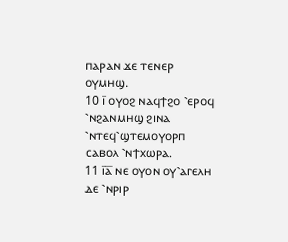ⲡⲁⲣⲁⲛ ϫⲉ ⲧⲉⲛⲉⲣ ⲟⲩⲙⲏϣ.
10 ⲓ̅ ⲟⲩⲟϩ ⲛⲁϥϯϩⲟ ⳿ⲉⲣⲟϥ ⳿ⲛϩⲁⲛⲙⲏϣ ϩⲓⲛⲁ ⳿ⲛⲧⲉϥ⳿ϣⲧⲉⲙⲟⲩⲟⲣⲡ ⲥⲁⲃⲟⲗ ⳿ⲛϯⲭⲱⲣⲁ.
11 ⲓ̅ⲁ̅ ⲛⲉ ⲟⲩⲟⲛ ⲟⲩ⳿ⲁⲅⲉⲗⲏ ⲇⲉ ⳿ⲛⲣⲓⲣ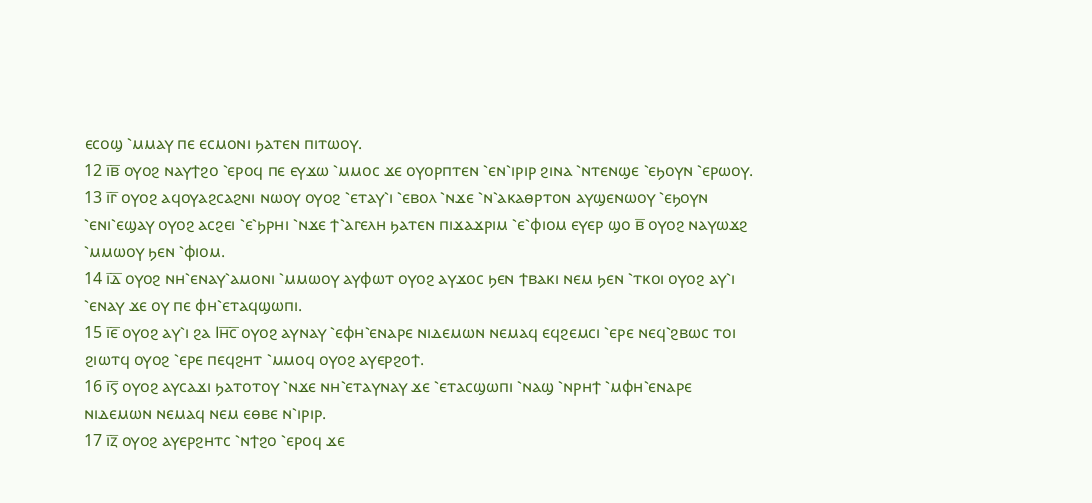ⲉⲥⲟϣ ⳿ⲙⲙⲁⲩ ⲡⲉ ⲉⲥⲙⲟⲛⲓ ϧⲁⲧⲉⲛ ⲡⲓⲧⲱⲟⲩ.
12 ⲓ̅ⲃ̅ ⲟⲩⲟϩ ⲛⲁⲩϯϩⲟ ⳿ⲉⲣⲟϥ ⲡⲉ ⲉⲩϫⲱ ⳿ⲙⲙⲟⲥ ϫⲉ ⲟⲩⲟⲣⲡⲧⲉⲛ ⳿ⲉⲛ⳿ⲓⲣⲓⲣ ϩⲓⲛⲁ ⳿ⲛⲧⲉⲛϣⲉ ⳿ⲉϧⲟⲩⲛ ⳿ⲉⲣⲱⲟⲩ.
13 ⲓ̅ⲅ̅ ⲟⲩⲟϩ ⲁϥⲟⲩⲁϩⲥⲁϩⲛⲓ ⲛⲱⲟⲩ ⲟⲩⲟϩ ⳿ⲉⲧⲁⲩ⳿ⲓ ⳿ⲉⲃⲟⲗ ⳿ⲛϫⲉ ⳿ⲛ⳿ⲁⲕⲁⲑⲣⲧⲟⲛ ⲁⲩϣⲉⲛⲱⲟⲩ ⳿ⲉϧⲟⲩⲛ ⳿ⲉⲛⲓ⳿ⲉϣⲁⲩ ⲟⲩⲟϩ ⲁⲥϩⲉⲓ ⳿ⲉ⳿ϧⲣⲏⲓ ⳿ⲛϫⲉ ϯ⳿ⲁⲅⲉⲗⲏ ϧⲁⲧⲉⲛ ⲡⲓϫⲁϫⲣⲓⲙ ⳿ⲉ⳿ⲫⲓⲟⲙ ⲉⲩⲉⲣ ϣⲟ ⲃ̅ ⲟⲩⲟϩ ⲛⲁⲩⲱϫϩ ⳿ⲙⲙⲱⲟⲩ ϧⲉⲛ ⳿ⲫⲓⲟⲙ.
14 ⲓ̅ⲇ̅ ⲟⲩⲟϩ ⲛⲏ⳿ⲉⲛⲁⲩ⳿ⲁⲙⲟⲛⲓ ⳿ⲙⲙⲱⲟⲩ ⲁⲩⲫⲱⲧ ⲟⲩⲟϩ ⲁⲩϫⲟⲥ ϧⲉⲛ ϯⲃⲁⲕⲓ ⲛⲉⲙ ϧⲉⲛ ⳿ⲧⲕⲟⲓ ⲟⲩⲟϩ ⲁⲩ⳿ⲓ ⳿ⲉⲛⲁⲩ ϫⲉ ⲟⲩ ⲡⲉ ⲫⲏ⳿ⲉⲧⲁϥϣⲱⲡⲓ.
15 ⲓ̅ⲉ̅ ⲟⲩⲟϩ ⲁⲩ⳿ⲓ ϩⲁ Ⲓⲏ̅ⲥ̅ ⲟⲩⲟϩ ⲁⲩⲛⲁⲩ ⳿ⲉⲫⲏ⳿ⲉⲛⲁⲣⲉ ⲛⲓⲇⲉⲙⲱⲛ ⲛⲉⲙⲁϥ ⲉϥϩⲉⲙⲥⲓ ⳿ⲉⲣⲉ ⲛⲉϥ⳿ϩⲃⲱⲥ ⲧⲟⲓ ϩⲓⲱⲧϥ ⲟⲩⲟϩ ⳿ⲉⲣⲉ ⲡⲉϥϩⲏⲧ ⳿ⲙⲙⲟϥ ⲟⲩⲟϩ ⲁⲩⲉⲣϩⲟϯ.
16 ⲓ̅ⲋ̅ ⲟⲩⲟϩ ⲁⲩⲥⲁϫⲓ ϧⲁⲧⲟⲧⲟⲩ ⳿ⲛϫⲉ ⲛⲏ⳿ⲉⲧⲁⲩⲛⲁⲩ ϫⲉ ⳿ⲉⲧⲁⲥϣⲱⲡⲓ ⳿ⲛⲁϣ ⳿ⲛⲣⲏϯ ⳿ⲙⲫⲏ⳿ⲉⲛⲁⲣⲉ ⲛⲓⲇⲉⲙⲱⲛ ⲛⲉⲙⲁϥ ⲛⲉⲙ ⲉⲑⲃⲉ ⲛ⳿ⲓⲣⲓⲣ.
17 ⲓ̅ⲍ̅ ⲟⲩⲟϩ ⲁⲩⲉⲣϩⲏⲧⲥ ⳿ⲛϯϩⲟ ⳿ⲉⲣⲟϥ ϫⲉ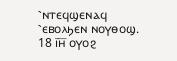⳿ⲛⲧⲉϥϣⲉⲛⲁϥ ⳿ⲉⲃⲟⲗϧⲉⲛ ⲛⲟⲩⲑⲟϣ.
18 ⲓ̅ⲏ̅ ⲟⲩⲟϩ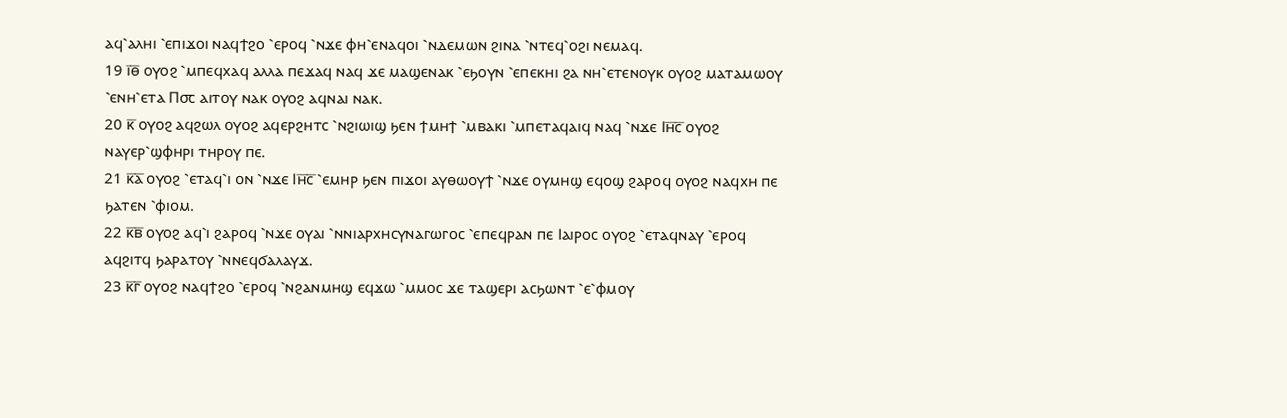ⲁϥ⳿ⲁⲗⲏⲓ ⳿ⲉⲡⲓϫⲟⲓ ⲛⲁϥϯϩⲟ ⳿ⲉⲣⲟϥ ⳿ⲛϫⲉ ⲫⲏ⳿ⲉⲛⲁϥⲟⲓ ⳿ⲛⲇⲉⲙⲱⲛ ϩⲓⲛⲁ ⳿ⲛⲧⲉϥ⳿ⲟϩⲓ ⲛⲉⲙⲁϥ.
19 ⲓ̅ⲑ̅ ⲟⲩⲟϩ ⳿ⲙⲡⲉϥⲭⲁϥ ⲁⲗⲗⲁ ⲡⲉϫⲁϥ ⲛⲁϥ ϫⲉ ⲙⲁϣⲉⲛⲁⲕ ⳿ⲉϧⲟⲩⲛ ⳿ⲉⲡⲉⲕⲏⲓ ϩⲁ ⲛⲏ⳿ⲉⲧⲉⲛⲟⲩⲕ ⲟⲩⲟϩ ⲙⲁⲧⲁⲙⲱⲟⲩ ⳿ⲉⲛⲏ⳿ⲉⲧⲁ Ⲡ⳪ ⲁⲓⲧⲟⲩ ⲛⲁⲕ ⲟⲩⲟϩ ⲁϥⲛⲁⲓ ⲛⲁⲕ.
20 ⲕ̅ ⲟⲩⲟϩ ⲁϥϩⲱⲗ ⲟⲩⲟϩ ⲁϥⲉⲣϩⲏⲧⲥ ⳿ⲛϩⲓⲱⲓϣ ϧⲉⲛ ϯⲙⲏϯ ⳿ⲙⲃⲁⲕⲓ ⳿ⲙⲡⲉⲧⲁϥⲁⲓϥ ⲛⲁϥ ⳿ⲛϫⲉ Ⲓⲏ̅ⲥ̅ ⲟⲩⲟϩ ⲛⲁⲩⲉⲣ⳿ϣⲫⲏⲣⲓ ⲧⲏⲣⲟⲩ ⲡⲉ.
21 ⲕ̅ⲁ̅ ⲟⲩⲟϩ ⳿ⲉⲧⲁϥ⳿ⲓ ⲟⲛ ⳿ⲛϫⲉ Ⲓⲏ̅ⲥ̅ ⳿ⲉⲙⲏⲣ ϧⲉⲛ ⲡⲓϫⲟⲓ ⲁⲩⲑⲱⲟⲩϯ ⳿ⲛϫⲉ ⲟⲩⲙⲏϣ ⲉϥⲟϣ ϩⲁⲣⲟϥ ⲟⲩⲟϩ ⲛⲁϥⲭⲏ ⲡⲉ ϧⲁⲧⲉⲛ ⳿ⲫⲓⲟⲙ.
22 ⲕ̅ⲃ̅ ⲟⲩⲟϩ ⲁϥ⳿ⲓ ϩⲁⲣⲟϥ ⳿ⲛϫⲉ ⲟⲩⲁⲓ ⳿ⲛⲛⲓⲁⲣⲭⲏⲥⲩⲛⲁⲅⲱⲅⲟⲥ ⳿ⲉⲡⲉϥⲣⲁⲛ ⲡⲉ Ⲓⲁⲓⲣⲟⲥ ⲟⲩⲟϩ ⳿ⲉⲧⲁϥⲛⲁⲩ ⳿ⲉⲣⲟϥ ⲁϥϩⲓⲧϥ ϧⲁⲣⲁⲧⲟⲩ ⳿ⲛⲛⲉϥϭⲁⲗⲁⲩϫ.
23 ⲕ̅ⲅ̅ ⲟⲩⲟϩ ⲛⲁϥϯϩⲟ ⳿ⲉⲣⲟϥ ⳿ⲛϩⲁⲛⲙⲏϣ ⲉϥϫⲱ ⳿ⲙⲙⲟⲥ ϫⲉ ⲧⲁϣⲉⲣⲓ ⲁⲥϧⲱⲛⲧ ⳿ⲉ⳿ⲫⲙⲟⲩ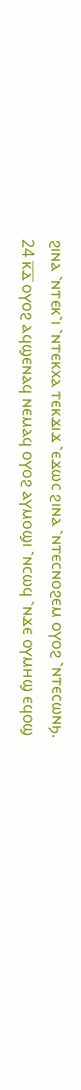ϩⲓⲛⲁ ⳿ⲛⲧⲉⲕ⳿ⲓ ⳿ⲛⲧⲉⲕⲭⲁ ⲧⲉⲕϫⲓϫ ⳿ⲉϫⲱⲥ ϩⲓⲛⲁ ⳿ⲛⲧⲉⲥⲛⲟϩⲉⲙ ⲟⲩⲟϩ ⳿ⲛⲧⲉⲥⲱⲛϧ.
24 ⲕ̅ⲇ̅ ⲟⲩⲟϩ ⲁϥϣⲉⲛⲁϥ ⲛⲉⲙⲁϥ ⲟⲩⲟϩ ⲁⲩⲙⲟϣⲓ ⳿ⲛⲥⲱϥ ⳿ⲛϫⲉ ⲟⲩⲙⲏϣ ⲉϥⲟϣ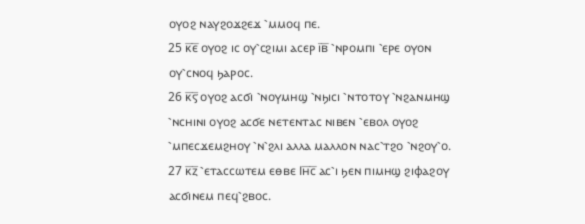ⲟⲩⲟϩ ⲛⲁⲩϩⲟϫϩⲉϫ ⳿ⲙⲙⲟϥ ⲡⲉ.
25 ⲕ̅ⲉ̅ ⲟⲩⲟϩ ⲓⲥ ⲟⲩ⳿ⲥϩⲓⲙⲓ ⲁⲥⲉⲣ ⲓ̅ⲃ̅ ⳿ⲛⲣⲟⲙⲡⲓ ⳿ⲉⲣⲉ ⲟⲩⲟⲛ ⲟⲩ⳿ⲥⲛⲟϥ ϧⲁⲣⲟⲥ.
26 ⲕ̅ⲋ̅ ⲟⲩⲟϩ ⲁⲥϭⲓ ⳿ⲛⲟⲩⲙⲏϣ ⳿ⲛϧⲓⲥⲓ ⳿ⲛⲧⲟⲧⲟⲩ ⳿ⲛϩⲁⲛⲙⲏϣ ⳿ⲛⲥⲏⲓⲛⲓ ⲟⲩⲟϩ ⲁⲥϭⲉ ⲛⲉⲧⲉⲛⲧⲁⲥ ⲛⲓⲃⲉⲛ ⳿ⲉⲃⲟⲗ ⲟⲩⲟϩ ⳿ⲙⲡⲉⲥϫⲉⲙϩⲏⲟⲩ ⳿ⲛ⳿ϩⲗⲓ ⲁⲗⲗⲁ ⲙⲁⲗⲗⲟⲛ ⲛⲁⲥ⳿ⲧϩⲟ ⳿ⲛϩⲟⲩ⳿ⲟ.
27 ⲕ̅ⲍ̅ ⳿ⲉⲧⲁⲥⲥⲱⲧⲉⲙ ⲉⲑⲃⲉ Ⲓⲏ̅ⲥ̅ ⲁⲥ⳿ⲓ ϧⲉⲛ ⲡⲓⲙⲏϣ ϩⲓⲫⲁϩⲟⲩ ⲁⲥϭⲓⲛⲉⲙ ⲡⲉϥ⳿ϩⲃⲟⲥ.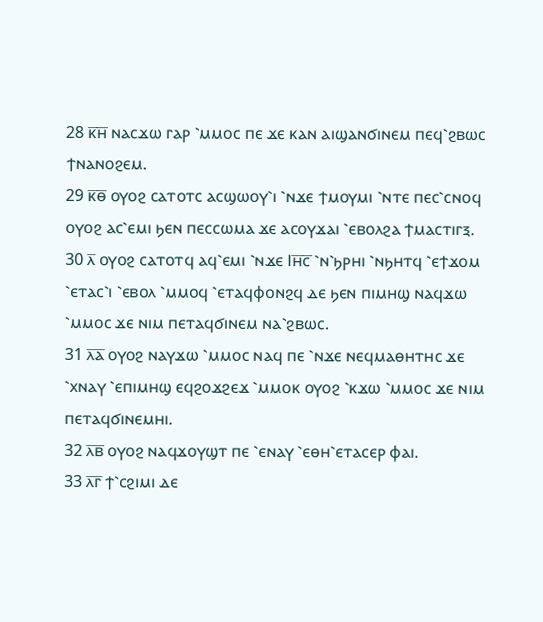28 ⲕ̅ⲏ̅ ⲛⲁⲥϫⲱ ⲅⲁⲣ ⳿ⲙⲙⲟⲥ ⲡⲉ ϫⲉ ⲕⲁⲛ ⲁⲓϣⲁⲛϭⲓⲛⲉⲙ ⲡⲉϥ⳿ϩⲃⲱⲥ ϯⲛⲁⲛⲟϩⲉⲙ.
29 ⲕ̅ⲑ̅ ⲟⲩⲟϩ ⲥⲁⲧⲟⲧⲥ ⲁⲥϣⲱⲟⲩ⳿ⲓ ⳿ⲛϫⲉ ϯⲙⲟⲩⲙⲓ ⳿ⲛⲧⲉ ⲡⲉⲥ⳿ⲥⲛⲟϥ ⲟⲩⲟϩ ⲁⲥ⳿ⲉⲙⲓ ϧⲉⲛ ⲡⲉⲥⲥⲱⲙⲁ ϫⲉ ⲁⲥⲟⲩϫⲁⲓ ⳿ⲉⲃⲟⲗϩⲁ ϯⲙⲁⲥⲧⲓⲅⲝ.
30 ⲗ̅ ⲟⲩⲟϩ ⲥⲁⲧⲟⲧϥ ⲁϥ⳿ⲉⲙⲓ ⳿ⲛϫⲉ Ⲓⲏ̅ⲥ̅ ⳿ⲛ⳿ϧⲣⲏⲓ ⳿ⲛϧⲏⲧϥ ⳿ⲉϯϫⲟⲙ ⳿ⲉⲧⲁⲥ⳿ⲓ ⳿ⲉⲃⲟⲗ ⳿ⲙⲙⲟϥ ⳿ⲉⲧⲁϥⲫⲟⲛϩϥ ⲇⲉ ϧⲉⲛ ⲡⲓⲙⲏϣ ⲛⲁϥϫⲱ ⳿ⲙⲙⲟⲥ ϫⲉ ⲛⲓⲙ ⲡⲉⲧⲁϥϭⲓⲛⲉⲙ ⲛⲁ⳿ϩⲃⲱⲥ.
31 ⲗ̅ⲁ̅ ⲟⲩⲟϩ ⲛⲁⲩϫⲱ ⳿ⲙⲙⲟⲥ ⲛⲁϥ ⲡⲉ ⳿ⲛϫⲉ ⲛⲉϥⲙⲁⲑⲏⲧⲏⲥ ϫⲉ ⳿ⲭⲛⲁⲩ ⳿ⲉⲡⲓⲙⲏϣ ⲉϥϩⲟϫϩⲉϫ ⳿ⲙⲙⲟⲕ ⲟⲩⲟϩ ⳿ⲕϫⲱ ⳿ⲙⲙⲟⲥ ϫⲉ ⲛⲓⲙ ⲡⲉⲧⲁϥϭⲓⲛⲉⲙⲏⲓ.
32 ⲗ̅ⲃ̅ ⲟⲩⲟϩ ⲛⲁϥϫⲟⲩϣⲧ ⲡⲉ ⳿ⲉⲛⲁⲩ ⳿ⲉⲑⲏ⳿ⲉⲧⲁⲥⲉⲣ ⲫⲁⲓ.
33 ⲗ̅ⲅ̅ ϯ⳿ⲥϩⲓⲙⲓ ⲇⲉ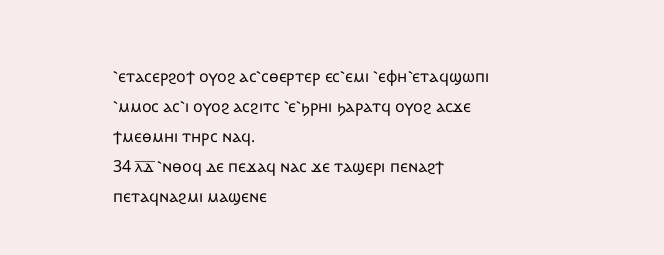⳿ⲉⲧⲁⲥⲉⲣϩⲟϯ ⲟⲩⲟϩ ⲁⲥ⳿ⲥⲑⲉⲣⲧⲉⲣ ⲉⲥ⳿ⲉⲙⲓ ⳿ⲉⲫⲏ⳿ⲉⲧⲁϥϣⲱⲡⲓ ⳿ⲙⲙⲟⲥ ⲁⲥ⳿ⲓ ⲟⲩⲟϩ ⲁⲥϩⲓⲧⲥ ⳿ⲉ⳿ϧⲣⲏⲓ ϧⲁⲣⲁⲧϥ ⲟⲩⲟϩ ⲁⲥϫⲉ ϯⲙⲉⲑⲙⲏⲓ ⲧⲏⲣⲥ ⲛⲁϥ.
34 ⲗ̅ⲇ̅ ⳿ⲛⲑⲟϥ ⲇⲉ ⲡⲉϫⲁϥ ⲛⲁⲥ ϫⲉ ⲧⲁϣⲉⲣⲓ ⲡⲉⲛⲁϩϯ ⲡⲉⲧⲁϥⲛⲁϩⲙⲓ ⲙⲁϣⲉⲛⲉ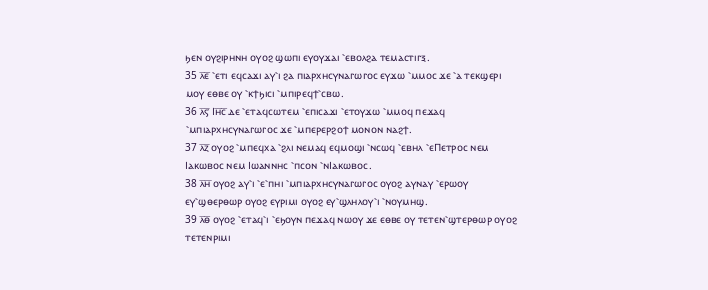ϧⲉⲛ ⲟⲩϩⲓⲣⲏⲛⲏ ⲟⲩⲟϩ ϣⲱⲡⲓ ⲉⲩⲟⲩϫⲁⲓ ⳿ⲉⲃⲟⲗϩⲁ ⲧⲉⲙⲁⲥⲧⲓⲅⲝ.
35 ⲗ̅ⲉ̅ ⳿ⲉⲧⲓ ⲉϥⲥⲁϫⲓ ⲁⲩ⳿ⲓ ϩⲁ ⲡⲓⲁⲣⲭⲏⲥⲩⲛⲁⲅⲱⲅⲟⲥ ⲉⲩϫⲱ ⳿ⲙⲙⲟⲥ ϫⲉ ⳿ⲁ ⲧⲉⲕϣⲉⲣⲓ ⲙⲟⲩ ⲉⲑⲃⲉ ⲟⲩ ⳿ⲕϯϧⲓⲥⲓ ⳿ⲙⲡⲓⲣⲉϥϯ⳿ⲥⲃⲱ.
36 ⲗ̅ⲋ̅ Ⲓⲏ̅ⲥ̅ ⲇⲉ ⳿ⲉⲧⲁϥⲥⲱⲧⲉⲙ ⳿ⲉⲡⲓⲥⲁϫⲓ ⳿ⲉⲧⲟⲩϫⲱ ⳿ⲙⲙⲟϥ ⲡⲉϫⲁϥ ⳿ⲙⲡⲓⲁⲣⲭⲏⲥⲩⲛⲁⲅⲱⲅⲟⲥ ϫⲉ ⳿ⲙⲡⲉⲣⲉⲣϩⲟϯ ⲙⲟⲛⲟⲛ ⲛⲁϩϯ.
37 ⲗ̅ⲍ̅ ⲟⲩⲟϩ ⳿ⲙⲡⲉϥⲭⲁ ⳿ϩⲗⲓ ⲛⲉⲙⲁϥ ⲉϥⲙⲟϣⲓ ⳿ⲛⲥⲱϥ ⳿ⲉⲃⲏⲗ ⳿ⲉⲠⲉⲧⲣⲟⲥ ⲛⲉⲙ Ⲓⲁⲕⲱⲃⲟⲥ ⲛⲉⲙ Ⲓⲱⲁⲛⲛⲏⲥ ⳿ⲡⲥⲟⲛ ⳿ⲛⲒⲁⲕⲱⲃⲟⲥ.
38 ⲗ̅ⲏ̅ ⲟⲩⲟϩ ⲁⲩ⳿ⲓ ⳿ⲉ⳿ⲡⲏⲓ ⳿ⲙⲡⲓⲁⲣⲭⲏⲥⲩⲛⲁⲅⲱⲅⲟⲥ ⲟⲩⲟϩ ⲁⲩⲛⲁⲩ ⳿ⲉⲣⲱⲟⲩ ⲉⲩ⳿ϣⲑⲉⲣⲑⲱⲣ ⲟⲩⲟϩ ⲉⲩⲣⲓⲙⲓ ⲟⲩⲟϩ ⲉⲩ⳿ϣⲗⲏⲗⲟⲩ⳿ⲓ ⳿ⲛⲟⲩⲙⲏϣ.
39 ⲗ̅ⲑ̅ ⲟⲩⲟϩ ⳿ⲉⲧⲁϥ⳿ⲓ ⳿ⲉϧⲟⲩⲛ ⲡⲉϫⲁϥ ⲛⲱⲟⲩ ϫⲉ ⲉⲑⲃⲉ ⲟⲩ ⲧⲉⲧⲉⲛ⳿ϣⲧⲉⲣⲑⲱⲣ ⲟⲩⲟϩ ⲧⲉⲧⲉⲛⲣⲓⲙⲓ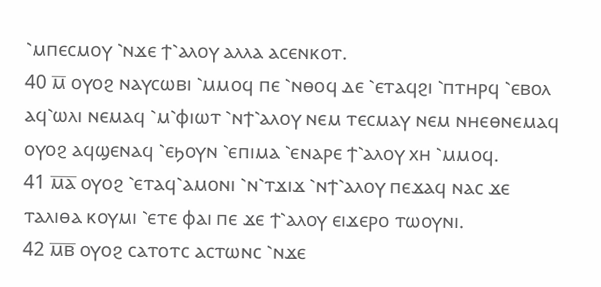⳿ⲙⲡⲉⲥⲙⲟⲩ ⳿ⲛϫⲉ ϯ⳿ⲁⲗⲟⲩ ⲁⲗⲗⲁ ⲁⲥⲉⲛⲕⲟⲧ.
40 ⲙ̅ ⲟⲩⲟϩ ⲛⲁⲩⲥⲱⲃⲓ ⳿ⲙⲙⲟϥ ⲡⲉ ⳿ⲛⲑⲟϥ ⲇⲉ ⳿ⲉⲧⲁϥϩⲓ ⳿ⲡⲧⲏⲣϥ ⳿ⲉⲃⲟⲗ ⲁϥ⳿ⲱⲗⲓ ⲛⲉⲙⲁϥ ⳿ⲙ⳿ⲫⲓⲱⲧ ⳿ⲛϯ⳿ⲁⲗⲟⲩ ⲛⲉⲙ ⲧⲉⲥⲙⲁⲩ ⲛⲉⲙ ⲛⲏⲉⲑⲛⲉⲙⲁϥ ⲟⲩⲟϩ ⲁϥϣⲉⲛⲁϥ ⳿ⲉϧⲟⲩⲛ ⳿ⲉⲡⲓⲙⲁ ⳿ⲉⲛⲁⲣⲉ ϯ⳿ⲁⲗⲟⲩ ⲭⲏ ⳿ⲙⲙⲟϥ.
41 ⲙ̅ⲁ̅ ⲟⲩⲟϩ ⳿ⲉⲧⲁϥ⳿ⲁⲙⲟⲛⲓ ⳿ⲛ⳿ⲧϫⲓϫ ⳿ⲛϯ⳿ⲁⲗⲟⲩ ⲡⲉϫⲁϥ ⲛⲁⲥ ϫⲉ ⲧⲁⲗⲓⲑⲁ ⲕⲟⲩⲙⲓ ⳿ⲉⲧⲉ ⲫⲁⲓ ⲡⲉ ϫⲉ ϯ⳿ⲁⲗⲟⲩ ⲉⲓϫⲉⲣⲟ ⲧⲱⲟⲩⲛⲓ.
42 ⲙ̅ⲃ̅ ⲟⲩⲟϩ ⲥⲁⲧⲟⲧⲥ ⲁⲥⲧⲱⲛⲥ ⳿ⲛϫⲉ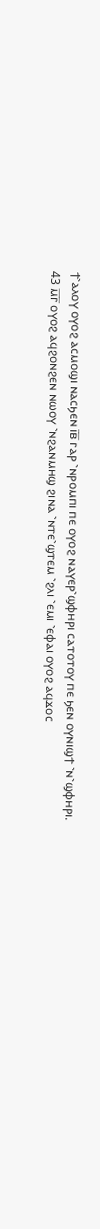ϯ⳿ⲁⲗⲟⲩ ⲟⲩⲟϩ ⲁⲥⲙⲟϣⲓ ⲛⲁⲥϧⲉⲛ ⲓ̅ⲃ̅ ⲅⲁⲣ ⳿ⲛⲣⲟⲙⲡⲓ ⲡⲉ ⲟⲩⲟϩ ⲛⲁⲩⲉⲣ⳿ϣⲫⲏⲣⲓ ⲥⲁⲧⲟⲧⲟⲩ ⲡⲉ ϧⲉⲛ ⲟⲩⲛⲓϣϯ ⳿ⲛ⳿ϣⲫⲏⲣⲓ.
43 ⲙ̅ⲅ̅ ⲟⲩⲟϩ ⲁϥϩⲟⲛϩⲉⲛ ⲛⲱⲟⲩ ⳿ⲛϩⲁⲛⲙⲏϣ ϩⲓⲛⲁ ⳿ⲛⲧⲉ⳿ϣⲧⲉⲙ ⳿ϩⲗⲓ ⳿ⲉⲙⲓ ⳿ⲉⲫⲁⲓ ⲟⲩⲟϩ ⲁϥϫⲟⲥ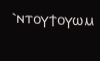⳿ⲛⲧⲟⲩϯⲟⲩⲱⲙ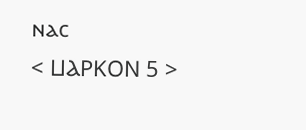ⲛⲁⲥ
< ⳘⲀⲢⲔⲞⲚ 5 >